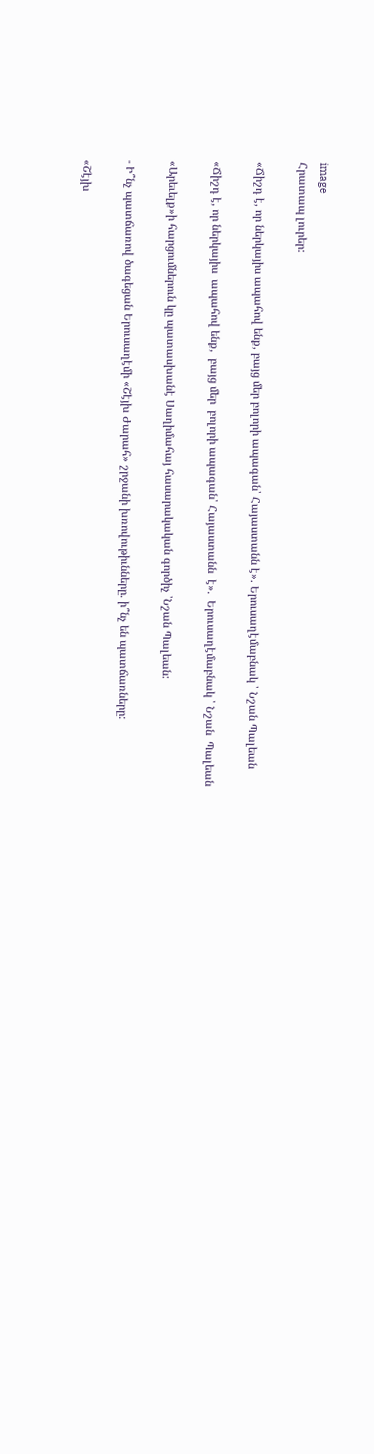image
Հրատապ լուրեր:

«Ճիշդ է, որ ներկայիս ապահով ենք, բայց մեր բոլորի ապագան՝ Հայաստանն է». Երուսաղէմաբնակ ՝ Նշան Պալեան

«Ճիշդ է, որ ներկայիս  ապահով ենք,  բայց մեր  բոլորի ապագան՝ Հայաստանն  է».  Երուսաղէմաբնակ ՝ Նշան  Պալեան

«Արեւելք»ի հարցումներուն կը պատասխանէ Սաղիմահայ հասարակական գործիչ ՝Նշան Պալեան:

- Ի՞նչ պատճառով ծագեցան Երուսաղէմի «Շէյխ Ժարահ» շրջանի խռովութիւնները. ի՞նչ են պատճառները:

«Շէյխ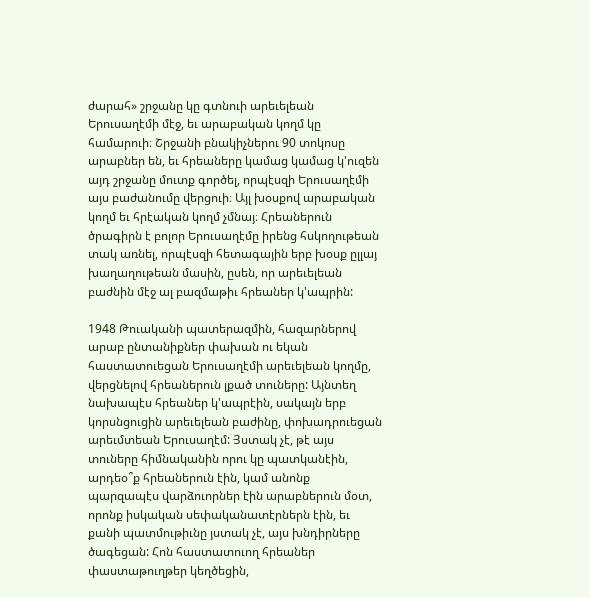ժարահ» շրջանը կը գտնուի արեւելեան Երուսաղէմի մէջ, եւ արաբական կողմ կը համարուի։ Շրջանի բնակիչներու 90 տոկոսը արաբներ են, եւ հրեաները կամաց կամաց կ'ուզեն այդ շրջանը մուտք գործել, որպէսզի Երուսաղէմի այս բաժանումը վերցուի։ Այլ խօսքով արաբական կողմ եւ հրէական կողմ չմնայ։ Հրեաներուն ծրագիրն է բոլոր Երուսաղէմը իրենց հսկողութեան տակ առնել, որպէսզի հետագային երբ խօսք ըլլայ խաղաղութեան մասին, ըսեն, որ արեւելեան բաժնին մէջ ալ բազմաթիւ հրեաներ կ'ապրին:

1948 Թուականի պատերազմին, հազարներով արաբ ընտանիքներ փախան ու եկան հաստատուեցան Երուսաղէմի արեւելեան կողմը, վերցնելով հրեաներուն լքած տուները: Այնտեղ նախապէս հրեաներ կ'ապրէին, սակայն երբ կորսնցուցին արեւելեան բաժինը, փոխադրուեցան արեւմտեան Երուսաղէմ: Յստակ չէ, թէ այս տուները հիմնականին որու կը պատկանէին, արդեօ՞ք հրեաներուն էին, կամ անոնք պարզապէս վարձուորներ էին արաբներուն մօտ, որոնք իսկական սեփականատէրներն էին, եւ քանի պատմութիւնը յստակ չէ, այս խնդիրները ծագեցան: Հոն հաստատուող հրեաներ փաստաթուղթեր կեղծեցին,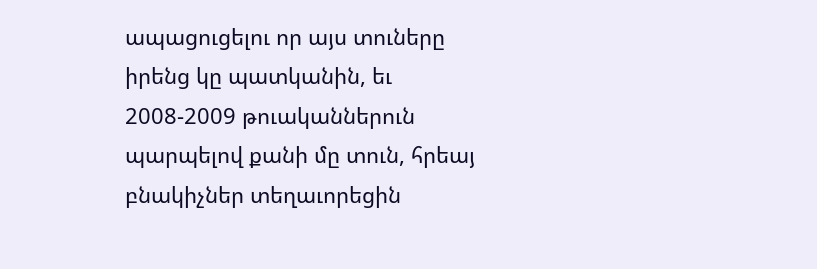ապացուցելու որ այս տուները իրենց կը պատկանին, եւ 2008-2009 թուականներուն պարպելով քանի մը տուն, հրեայ բնակիչներ տեղաւորեցին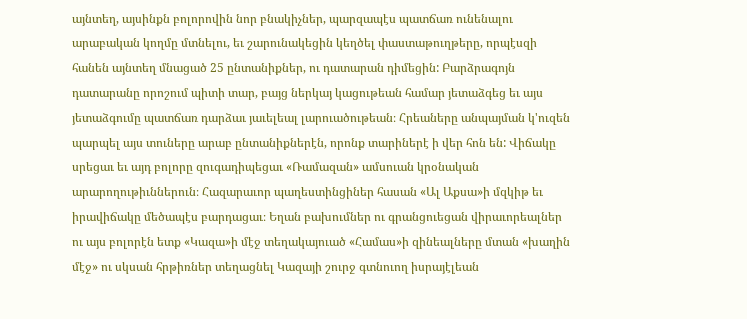այնտեղ, այսինքն բոլորովին նոր բնակիչներ, պարզապէս պատճառ ունենալու արաբական կողմը մտնելու, եւ շարունակեցին կեղծել փաստաթուղթերը, որպէսզի հանեն այնտեղ մնացած 25 ընտանիքներ, ու դատարան դիմեցին: Բարձրագոյն դատարանը որոշում պիտի տար, բայց ներկայ կացութեան համար յետաձգեց եւ այս յետաձգումը պատճառ դարձաւ յաւելեալ լարուածութեան։ Հրեաները անպայման կ'ուզեն պարպել այս տուները արաբ ընտանիքներէն, որոնք տարիներէ ի վեր հոն են: Վիճակը սրեցաւ եւ այդ բոլորը զուգադիպեցաւ «Ռամազան» ամսուան կրօնական արարողութիւններուն։ Հազարաւոր պաղեստինցիներ հասան «Ալ Աքսա»ի մզկիթ եւ իրավիճակը մեծապէս բարդացաւ։ Եղան բախումներ ու գրանցուեցան վիրաւորեալներ ու այս բոլորէն ետք «Կազա»ի մէջ տեղակայուած «Համաս»ի զինեալները մտան «խաղին մէջ» ու սկսան հրթիռներ տեղացնել Կազայի շուրջ գտնուող իսրայէլեան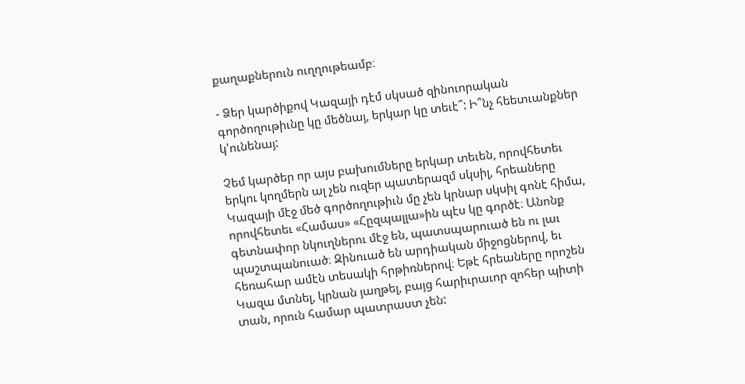քաղաքներուն ուղղութեամբ։

- Ձեր կարծիքով Կազայի դէմ սկսած զինուորական գործողութիւնը կը մեծնայ, երկար կը տեւէ՞: Ի՞նչ հեետւանքներ կ'ունենայ:

Չեմ կարծեր որ այս բախումները երկար տեւեն, որովհետեւ երկու կողմերն ալ չեն ուզեր պատերազմ սկսիլ, հրեաները Կազայի մէջ մեծ գործողութիւն մը չեն կրնար սկսիլ գոնէ հիմա, որովհետեւ «Համաս» «Հըզպալլա»ին պէս կը գործէ։ Անոնք գետնափոր նկուղներու մէջ են, պատսպարուած են ու լաւ պաշտպանուած։ Զինուած են արդիական միջոցներով, եւ հեռահար ամէն տեսակի հրթիռներով։ Եթէ հրեաները որոշեն Կազա մտնել, կրնան յաղթել, բայց հարիւրաւոր զոհեր պիտի տան, որուն համար պատրաստ չեն: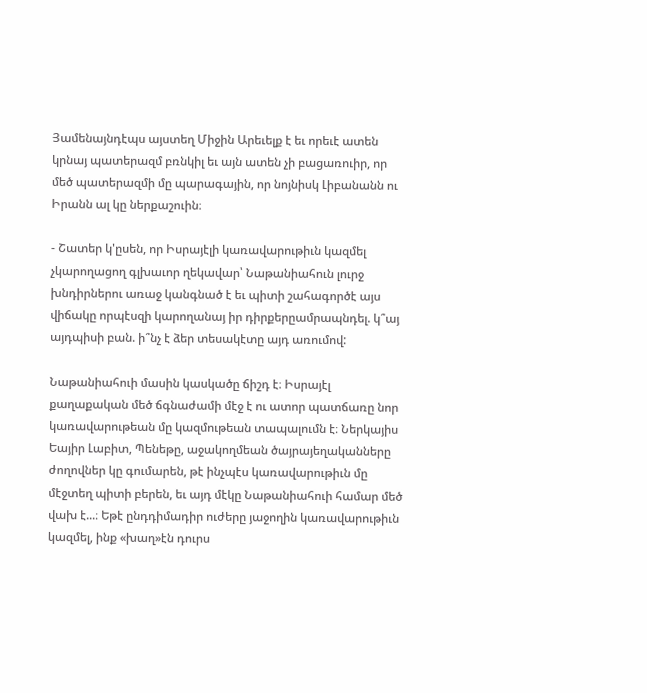Յամենայնդէպս այստեղ Միջին Արեւելք է եւ որեւէ ատեն կրնայ պատերազմ բռնկիլ եւ այն ատեն չի բացառուիր, որ մեծ պատերազմի մը պարագային, որ նոյնիսկ Լիբանանն ու Իրանն ալ կը ներքաշուին։

- Շատեր կ'ըսեն, որ Իսրայէլի կառավարութիւն կազմել չկարողացող գլխաւոր ղեկավար՝ Նաթանիահուն լուրջ խնդիրներու առաջ կանգնած է եւ պիտի շահագործէ այս վիճակը որպէսզի կարողանայ իր դիրքերըամրապնդել. կ՞այ այդպիսի բան. ի՞նչ է ձեր տեսակէտը այդ առումով:

Նաթանիահուի մասին կասկածը ճիշդ է։ Իսրայէլ քաղաքական մեծ ճգնաժամի մէջ է ու ատոր պատճառը նոր կառավարութեան մը կազմութեան տապալումն է։ Ներկայիս Եայիր Լաբիտ, Պենեթը, աջակողմեան ծայրայեղականները ժողովներ կը գումարեն, թէ ինչպէս կառավարութիւն մը մէջտեղ պիտի բերեն, եւ այդ մէկը Նաթանիահուի համար մեծ վախ է...։ Եթէ ընդդիմադիր ուժերը յաջողին կառավարութիւն կազմել, ինք «խաղ»էն դուրս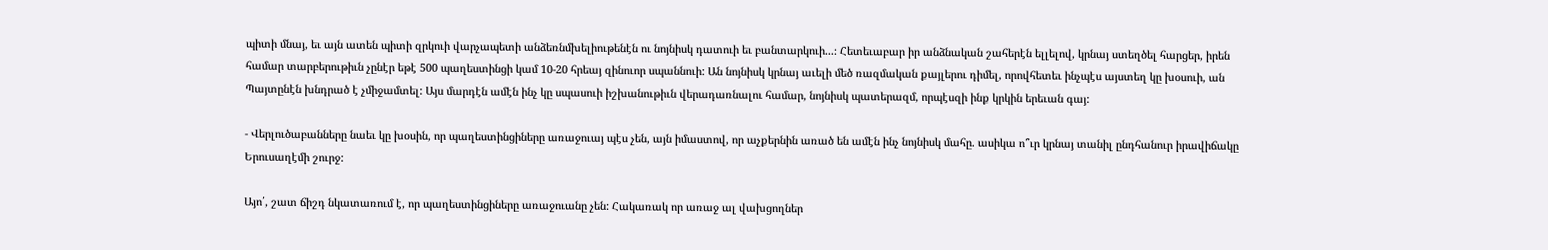պիտի մնայ, եւ այն ատեն պիտի զրկուի վարչապետի անձեռնմխելիութենէն ու նոյնիսկ դատուի եւ բանտարկուի...։ Հետեւաբար իր անձնական շահերէն ելլելով, կրնայ ստեղծել հարցեր, իրեն համար տարբերութիւն չընէր եթէ 500 պաղեստինցի կամ 10-20 հրեայ զինուոր սպաննուի: Ան նոյնիսկ կրնայ աւելի մեծ ռազմական քայլերու դիմել, որովհետեւ ինչպէս այստեղ կը խօսուի, ան Պայտընէն խնդրած է չմիջամտել: Այս մարդէն ամէն ինչ կը սպասուի իշխանութիւն վերադառնալու համար, նոյնիսկ պատերազմ, որպէսզի ինք կրկին երեւան գայ:

- Վերլուծաբանները նաեւ կը խօսին, որ պաղեստինցիները առաջուայ պէս չեն, այն իմաստով, որ աչքերնին առած են ամէն ինչ նոյնիսկ մահը. ասիկա ո՞ւր կրնայ տանիլ ընդհանուր իրավիճակը Երուսաղէմի շուրջ:

Այո՛, շատ ճիշդ նկատառում է, որ պաղեստինցիները առաջուանը չեն: Հակառակ որ առաջ ալ վախցողներ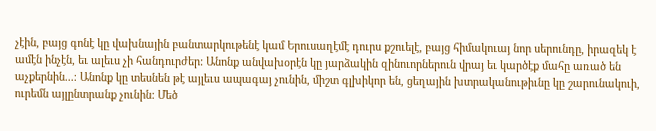չէին, բայց գոնէ կը վախնային բանտարկութենէ կամ Երուսաղէմէ դուրս քշուելէ, բայց հիմակուայ նոր սերունդը, իրազեկ է ամէն ինչէն, եւ ալեւս չի հանդուրժեր: Անոնք անվախօրէն կը յարձակին զինուորներուն վրայ եւ կարծէք մահը առած են աչքերնին...։ Անոնք կը տեսնեն թէ այլեւս ապագայ չունին, միշտ գլխիկոր են, ցեղային խտրականութիւնը կը շարունակուի, ուրեմն այլընտրանք չունին: Մեծ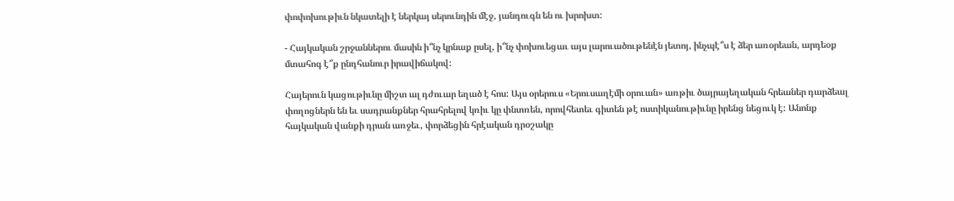փոփոխութիւն նկատելի է ներկայ սերունդին մէջ, յանդուգն են ու խրոխտ:

- Հայկական շրջաններու մասին ի՞նչ կրնաք ըսել, ի՞նչ փոխուեցաւ այս լարուածութենէն յետոյ, ինչպէ՞ս է ձեր առօրեան, արդեօք մտահոգ է՞ք ընդհանուր իրավիճակով:

Հայերուն կացութիւնը միշտ ալ դժուար եղած է հոս: Այս օրերուս «Երուսաղէմի օրուան» առթիւ ծայրայեղական հրեաներ դարձեալ փողոցներն են եւ սադրանքներ հրահրելով կռիւ կը փնտռեն, որովհետեւ գիտեն թէ ոստիկանութիւնը իրենց նեցուկ է: Անոնք հայկական վանքի դրան առջեւ, փորձեցին հրէական դրօշակը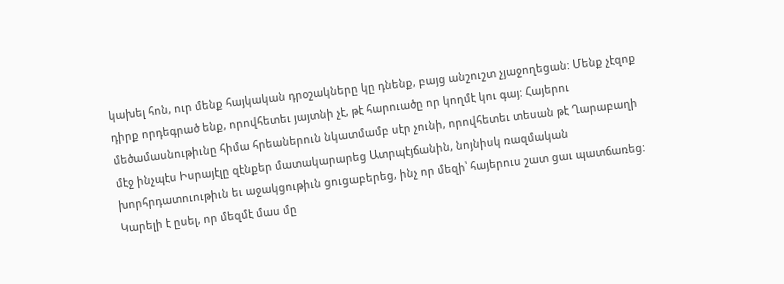կախել հոն, ուր մենք հայկական դրօշակները կը դնենք, բայց անշուշտ չյաջողեցան: Մենք չէզոք դիրք որդեգրած ենք, որովհետեւ յայտնի չէ, թէ հարուածը որ կողմէ կու գայ: Հայերու մեծամասնութիւնը հիմա հրեաներուն նկատմամբ սէր չունի, որովհետեւ տեսան թէ Ղարաբաղի մէջ ինչպէս Իսրայէլը զէնքեր մատակարարեց Ատրպէյճանին, նոյնիսկ ռազմական խորհրդատուութիւն եւ աջակցութիւն ցուցաբերեց, ինչ որ մեզի՝ հայերուս շատ ցաւ պատճառեց: Կարելի է ըսել, որ մեզմէ մաս մը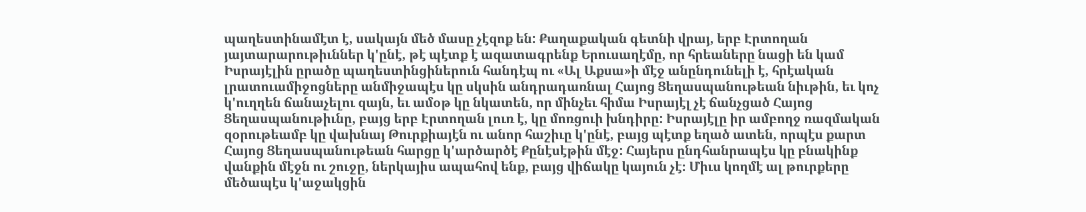պաղեստինամէտ է, սակայն մեծ մասը չէզոք են: Քաղաքական գետնի վրայ, երբ Էրտողան յայտարարութիւններ կ'ընէ, թէ պէտք է ազատագրենք Երուսաղէմը, որ հրեաները նացի են կամ Իսրայէլին ըրածը պաղեստինցիներուն հանդէպ ու «Ալ Աքսա»ի մէջ անընդունելի է, հրէական լրատուամիջոցները անմիջապէս կը սկսին անդրադառնալ Հայոց Ցեղասպանութեան նիւթին, եւ կոչ կ'ուղղեն ճանաչելու զայն, եւ ամօթ կը նկատեն, որ մինչեւ հիմա Իսրայէլ չէ ճանչցած Հայոց Ցեղասպանութիւնը, բայց երբ Էրտողան լուռ է, կը մոռցուի խնդիրը: Իսրայէլը իր ամբողջ ռազմական զօրութեամբ կը վախնայ Թուրքիայէն ու անոր հաշիւը կ'ընէ, բայց պէտք եղած ատեն, որպէս քարտ Հայոց Ցեղասպանութեան հարցը կ'արծարծէ Քընէսէթին մէջ: Հայերս ընդհանրապէս կը բնակինք վանքին մէջն ու շուջը, ներկայիս ապահով ենք, բայց վիճակը կայուն չէ։ Միւս կողմէ ալ թուրքերը մեծապէս կ'աջակցին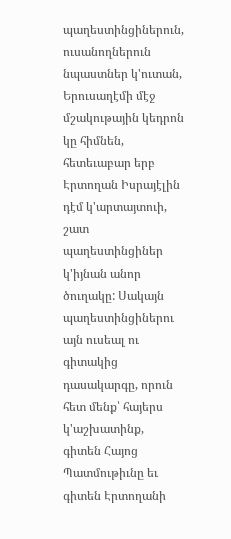պաղեստինցիներուն, ուսանողներուն նպաստներ կ'ուտան, Երուսաղէմի մէջ մշակութային կեդրոն կը հիմնեն, հետեւաբար երբ Էրտողան Իսրայէլին դէմ կ'արտայտուի, շատ պաղեստինցիներ կ'իյնան անոր ծուղակը: Սակայն պաղեստինցիներու այն ուսեալ ու գիտակից դասակարգը, որուն հետ մենք՝ հայերս կ'աշխատինք, գիտեն Հայոց Պատմութիւնը եւ գիտեն Էրտողանի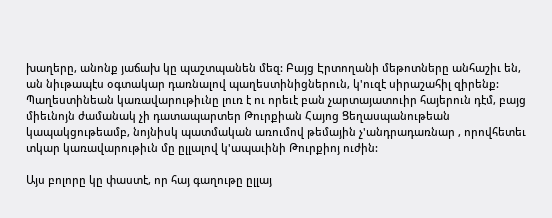խաղերը, անոնք յաճախ կը պաշտպանեն մեզ: Բայց Էրտողանի մեթոտները անհաշիւ են, ան նիւթապէս օգտակար դառնալով պաղեստինիցներուն, կ'ուզէ սիրաշահիլ զիրենք: Պաղեստինեան կառավարութիւնը լուռ է ու որեւէ բան չարտայատուիր հայերուն դէմ, բայց միեւնոյն ժամանակ չի դատապարտեր Թուրքիան Հայոց Ցեղասպանութեան կապակցութեամբ, նոյնիսկ պատմական առումով թեմային չ'անդրադառնար , որովհետեւ տկար կառավարութիւն մը ըլլալով կ'ապաւինի Թուրքիոյ ուժին:

Այս բոլորը կը փաստէ, որ հայ գաղութը ըլլայ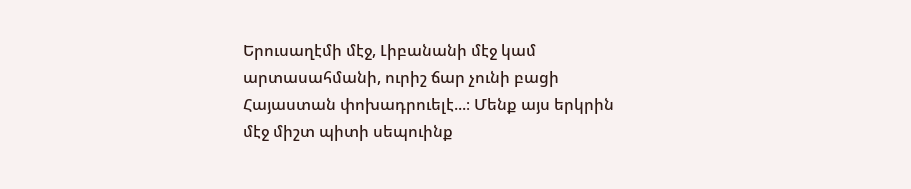Երուսաղէմի մէջ, Լիբանանի մէջ կամ արտասահմանի, ուրիշ ճար չունի բացի Հայաստան փոխադրուելէ...։ Մենք այս երկրին մէջ միշտ պիտի սեպուինք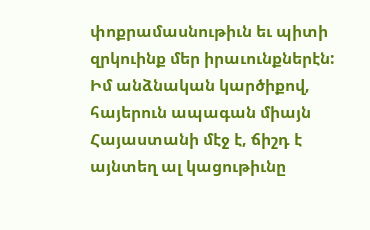փոքրամասնութիւն եւ պիտի զրկուինք մեր իրաւունքներէն: Իմ անձնական կարծիքով, հայերուն ապագան միայն Հայաստանի մէջ է, ճիշդ է այնտեղ ալ կացութիւնը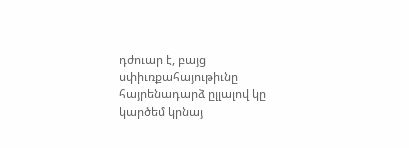դժուար է, բայց սփիւռքահայութիւնը հայրենադարձ ըլլալով կը կարծեմ կրնայ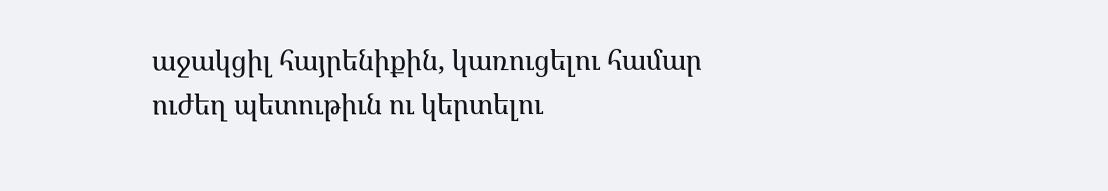աջակցիլ հայրենիքին, կառուցելու համար ուժեղ պետութիւն ու կերտելու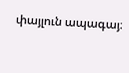փայլուն ապագայ։